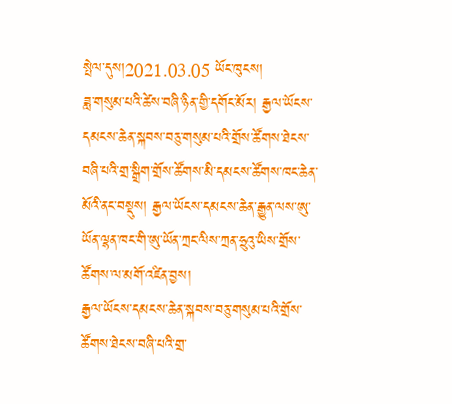སྤེལ་དུས།2021.03.05 ཡོང་ཁུངས།
ཟླ་གསུམ་པའི་ཚེས་བཞི་ཉིན་གྱི་དགོང་མོར། རྒྱལ་ཡོངས་དམངས་ཆེན་སྐབས་བཅུ་གསུམ་པའི་གྲོས་ཚོགས་ཐེངས་བཞི་པའི་གྲ་སྒྲིག་གྲོས་ཚོགས་མི་དམངས་ཚོགས་ཁང་ཆེན་མོའི་ནང་བསྡུས། རྒྱལ་ཡོངས་དམངས་ཆེན་རྒྱུན་ལས་ཨུ་ཡོན་ལྷན་ཁང་གི་ཨུ་ཡོན་ཀྲང་ལིས་ཀྲན་ཧྲུའུ་ཡིས་གྲོས་ཚོགས་ལ་མགོ་འཛིན་བྱས།
རྒྱལ་ཡོངས་དམངས་ཆེན་སྐབས་བཅུ་གསུམ་པའི་གྲོས་ཚོགས་ཐེངས་བཞི་པའི་གྲ་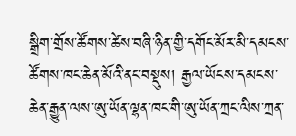སྒྲིག་གྲོས་ཚོགས་ཚེས་བཞི་ཉིན་གྱི་དགོང་མོར་མི་དམངས་ཚོགས་ཁང་ཆེན་མོའི་ནང་བསྡུས། རྒྱལ་ཡོངས་དམངས་ཆེན་རྒྱུན་ལས་ཨུ་ཡོན་ལྷན་ཁང་གི་ཨུ་ཡོན་ཀྲང་ལིས་ཀྲན་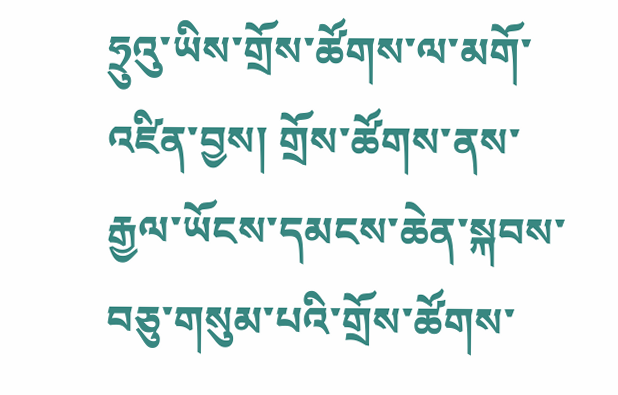ཧྲུའུ་ཡིས་གྲོས་ཚོགས་ལ་མགོ་འཛིན་བྱས། གྲོས་ཚོགས་ནས་རྒྱལ་ཡོངས་དམངས་ཆེན་སྐབས་བཅུ་གསུམ་པའི་གྲོས་ཚོགས་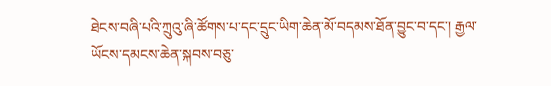ཐེངས་བཞི་པའི་ཀྲུའུ་ཞི་ཚོགས་པ་དང་དྲུང་ཡིག་ཆེན་མོ་བདམས་ཐོན་བྱུང་བ་དང་། རྒྱལ་ཡོངས་དམངས་ཆེན་སྐབས་བཅུ་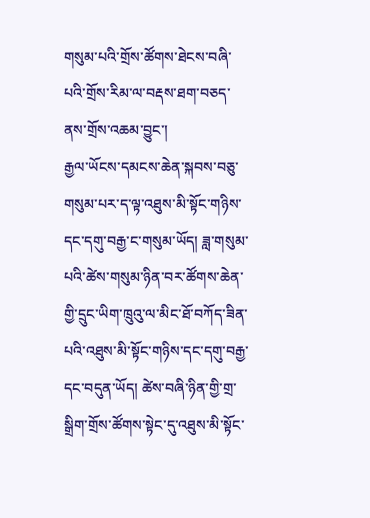གསུམ་པའི་གྲོས་ཚོགས་ཐེངས་བཞི་པའི་གྲོས་རིམ་ལ་བརྡས་ཐག་བཅད་ནས་གྲོས་འཆམ་བྱུང་།
རྒྱལ་ཡོངས་དམངས་ཆེན་སྐབས་བཅུ་གསུམ་པར་ད་ལྟ་འཐུས་མི་སྟོང་གཉིས་དང་དགུ་བརྒྱ་ང་གསུམ་ཡོད། ཟླ་གསུམ་པའི་ཚེས་གསུམ་ཉིན་བར་ཚོགས་ཆེན་གྱི་དྲུང་ཡིག་ཁྲུའུ་ལ་མིང་ཐོ་བཀོད་ཟིན་པའི་འཐུས་མི་སྟོང་གཉིས་དང་དགུ་བརྒྱ་དང་བདུན་ཡོད། ཚེས་བཞི་ཉིན་གྱི་གྲ་སྒྲིག་གྲོས་ཚོགས་སྟེང་དུ་འཐུས་མི་སྟོང་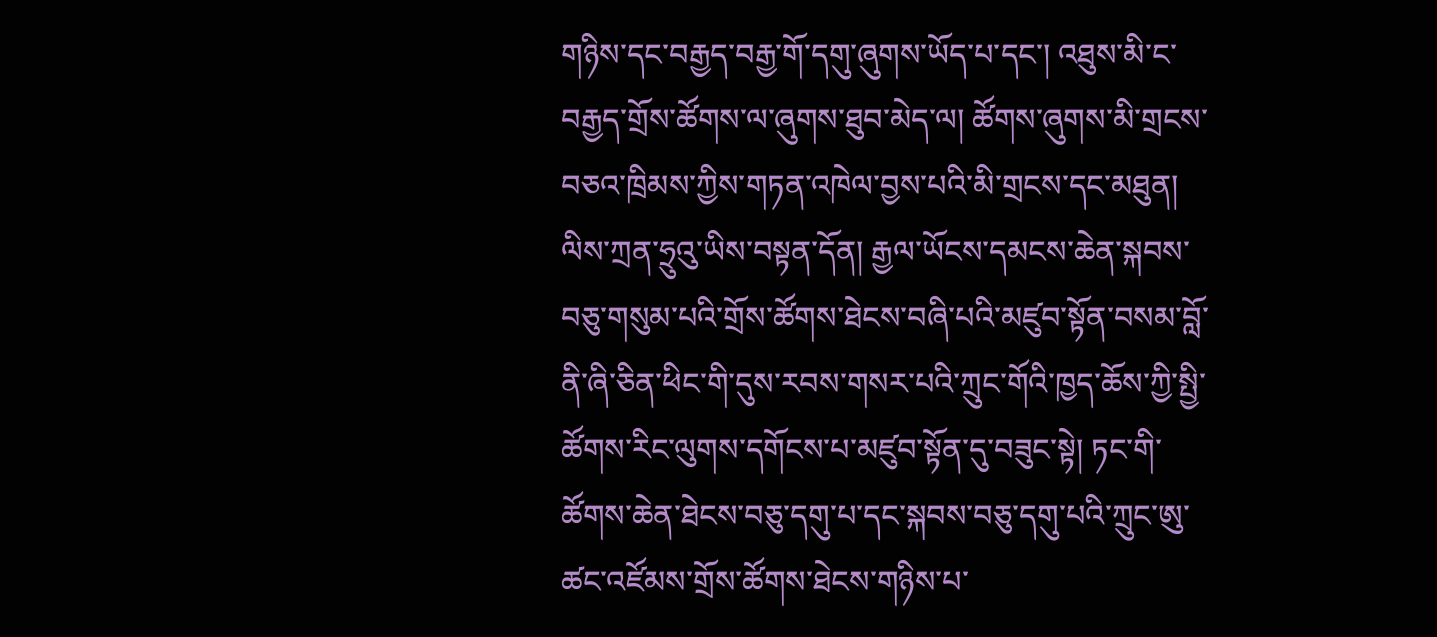གཉིས་དང་བརྒྱད་བརྒྱ་གོ་དགུ་ཞུགས་ཡོད་པ་དང་། འཐུས་མི་ང་བརྒྱད་གྲོས་ཚོགས་ལ་ཞུགས་ཐུབ་མེད་ལ། ཚོགས་ཞུགས་མི་གྲངས་བཅའ་ཁྲིམས་ཀྱིས་གཏན་འཁེལ་བྱས་པའི་མི་གྲངས་དང་མཐུན།
ལིས་ཀྲན་ཧྲུའུ་ཡིས་བསྟན་དོན། རྒྱལ་ཡོངས་དམངས་ཆེན་སྐབས་བཅུ་གསུམ་པའི་གྲོས་ཚོགས་ཐེངས་བཞི་པའི་མཛུབ་སྟོན་བསམ་བློ་ནི་ཞི་ཅིན་ཕིང་གི་དུས་རབས་གསར་པའི་ཀྲུང་གོའི་ཁྱད་ཆོས་ཀྱི་སྤྱི་ཚོགས་རིང་ལུགས་དགོངས་པ་མཛུབ་སྟོན་དུ་བཟུང་སྟེ། ཏང་གི་ཚོགས་ཆེན་ཐེངས་བཅུ་དགུ་པ་དང་སྐབས་བཅུ་དགུ་པའི་ཀྲུང་ཨུ་ཚང་འཛོམས་གྲོས་ཚོགས་ཐེངས་གཉིས་པ་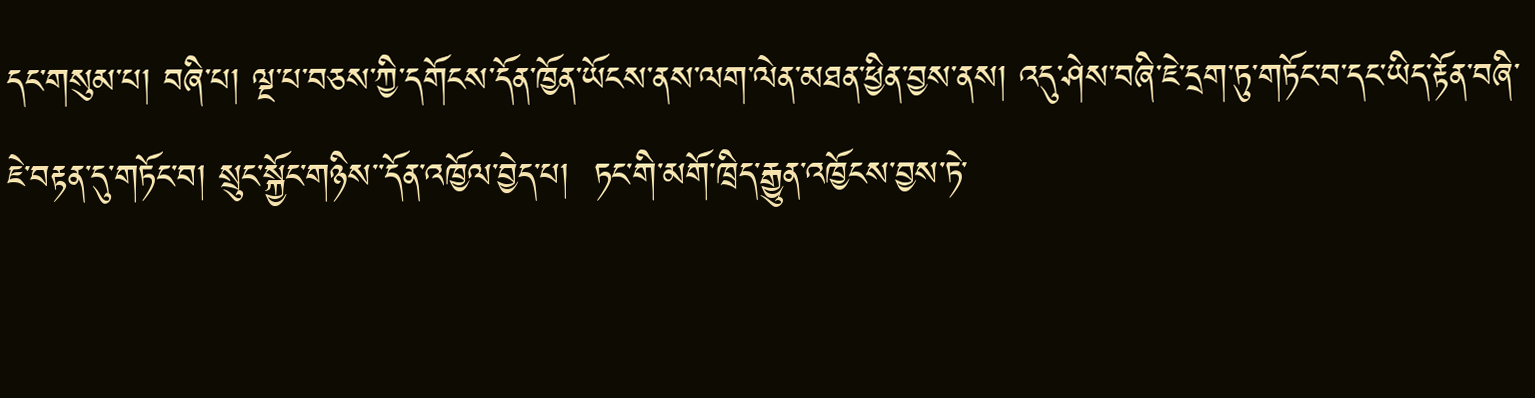དང་གསུམ་པ། བཞི་པ། ལྔ་པ་བཅས་ཀྱི་དགོངས་དོན་ཁྱོན་ཡོངས་ནས་ལག་ལེན་མཐན་ཕྱིན་བྱས་ནས། འདུ་ཤེས་བཞི་ཇེ་དྲག་ཏུ་གཏོང་བ་དང་ཡིད་རྟོན་བཞི་ཇེ་བརྟན་དུ་གཏོང་བ། སྲུང་སྐྱོང་གཉིས་་དོན་འཁྱོལ་བྱེད་པ།  ཏང་གི་མགོ་ཁྲིད་རྒྱུན་འཁྱོངས་བྱས་ཏེ་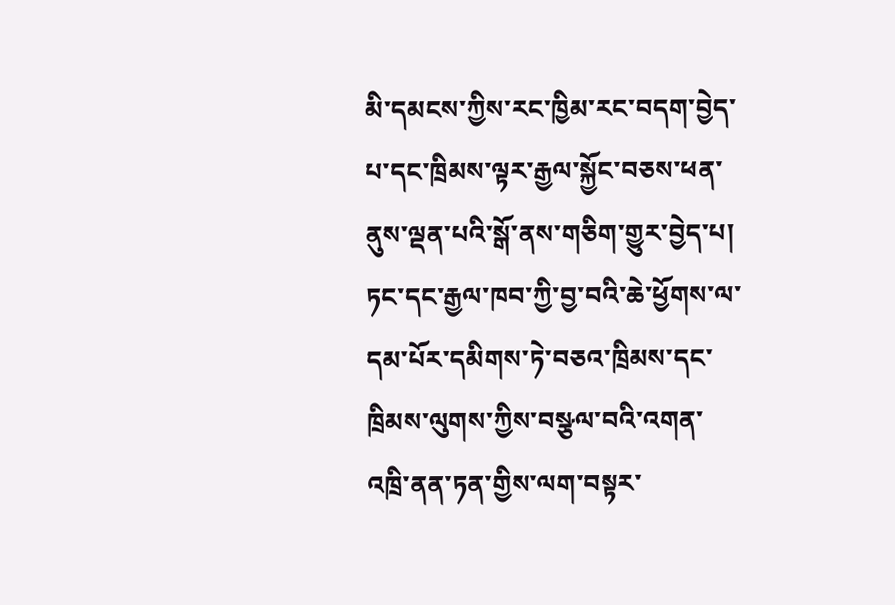མི་དམངས་ཀྱིས་རང་ཁྱིམ་རང་བདག་བྱེད་པ་དང་ཁྲིམས་ལྟར་རྒྱལ་སྐྱོང་བཅས་ཕན་ནུས་ལྡན་པའི་སྒོ་ནས་གཅིག་གྱུར་བྱེད་པ། ཏང་དང་རྒྱལ་ཁབ་ཀྱི་བྱ་བའི་ཆེ་ཕྱོགས་ལ་དམ་པོར་དམིགས་ཏེ་བཅའ་ཁྲིམས་དང་ཁྲིམས་ལུགས་ཀྱིས་བསྩལ་བའི་འགན་འཁྲི་ནན་ཏན་གྱིས་ལག་བསྟར་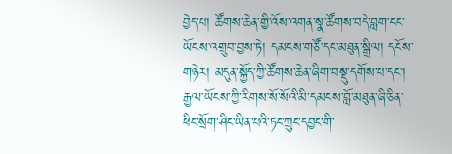བྱེད་པ། ཚོགས་ཆེན་གྱི་འོས་འགན་སྣ་ཚོགས་བདེ་བླག་ངང་ཡོངས་འགྲུབ་བྱས་ཏེ། དམངས་གཙོ་དང་མཐུན་སྒྲིལ། དངོས་གཉེར། མདུན་སྐྱོད་ཀྱི་ཚོགས་ཆེན་ཞིག་བསྡུ་དགོས་པ་དང་། རྒྱལ་ཡོངས་ཀྱི་རིགས་སོ་སོའི་མི་དམངས་བློ་མཐུན་ཞི་ཅིན་ཕིང་སྲོག་ཤིང་ཡིན་པའི་ཏང་ཀྲུང་དབྱང་གི་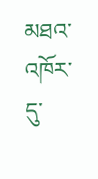མཐའ་འཁོར་དུ་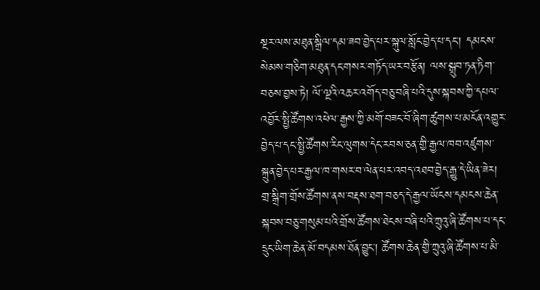སྔར་ལས་མཐུན་སྒྲིལ་དམ་ཟབ་བྱེད་པར་སྐུལ་སློང་བྱེད་པ་དང་། དམངས་སེམས་གཅིག་མཐུན་དང་གསར་གཏོད་ཡར་བརྩོན། ལས་སྒྲུབ་ཏན་ཏིག་བཅས་བྱས་ཏེ། ལོ་ལྔའི་འཆར་འགོད་བཅུ་བཞི་པའི་དུས་སྐབས་ཀྱི་དཔལ་འབྱོར་སྤྱི་ཚོགས་འཕེལ་རྒྱས་ཀྱི་མགོ་བཟང་བོ་ཞིག་ཚུགས་པ་མངོན་འགྱུར་བྱེད་པ་དང་སྤྱི་ཚོགས་རིང་ལུགས་དེང་རབས་ཅན་གྱི་རྒྱལ་ཁབ་འཛུགས་སྐྲུན་བྱེད་པར་རྒྱལ་ཁ་གསར་བ་ལེན་པར་འབད་འཐབ་བྱེད་རྒྱུ་དེ་ཡིན་ཟེར།
གྲ་སྒྲིག་གྲོས་ཚོགས་ནས་བརྡས་ཐག་བཅད་དེ་རྒྱལ་ཡོངས་དམངས་ཆེན་སྐབས་བཅུ་གསུམ་པའི་གྲོས་ཚོགས་ཐེངས་བཞི་པའི་ཀྲུའུ་ཞི་ཚོགས་པ་དང་དྲུང་ཡིག་ཆེན་མོ་བདམས་ཐོན་བྱུང་། ཚོགས་ཆེན་གྱི་ཀྲུའུ་ཞི་ཚོགས་པ་མི་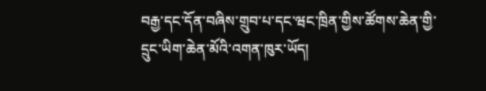བརྒྱ་དང་དོན་བཞིས་གྲུབ་པ་དང་ཝང་ཁྲིན་གྱིས་ཚོགས་ཆེན་གྱི་དྲུང་ཡིག་ཆེན་མོའི་འགན་ཁུར་ཡོད།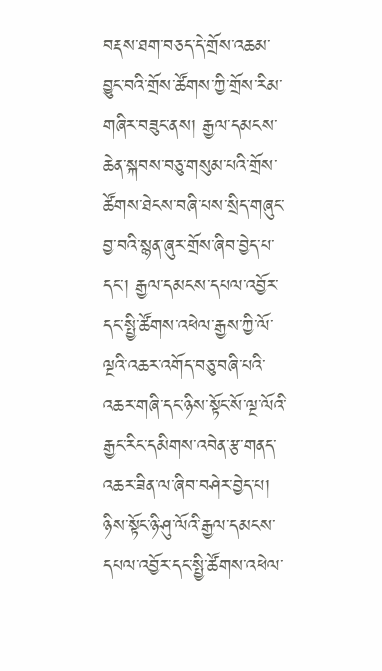བརྡས་ཐག་བཅད་དེ་གྲོས་འཆམ་བྱུང་བའི་གྲོས་ཚོགས་ཀྱི་གྲོས་རིམ་གཞིར་བཟུང་ནས། རྒྱལ་དམངས་ཆེན་སྐབས་བཅུ་གསུམ་པའི་གྲོས་ཚོགས་ཐེངས་བཞི་པས་སྲིད་གཞུང་བྱ་བའི་སྙན་ཞུར་གྲོས་ཞིབ་བྱེད་པ་དང་། རྒྱལ་དམངས་དཔལ་འབྱོར་དང་སྤྱི་ཚོགས་འཕེལ་རྒྱས་ཀྱི་ལོ་ལྔའི་འཆར་འགོད་བཅུ་བཞི་པའི་འཆར་གཞི་དང་ཉིས་སྟོང་སོ་ལྔ་ལོའི་རྒྱང་རིང་དམིགས་འབེན་རྩ་གནད་འཆར་ཟིན་ལ་ཞིབ་བཤེར་བྱེད་པ། ཉིས་སྟོང་ཉི་ཤུ་ལོའི་རྒྱལ་དམངས་དཔལ་འབྱོར་དང་སྤྱི་ཚོགས་འཕེལ་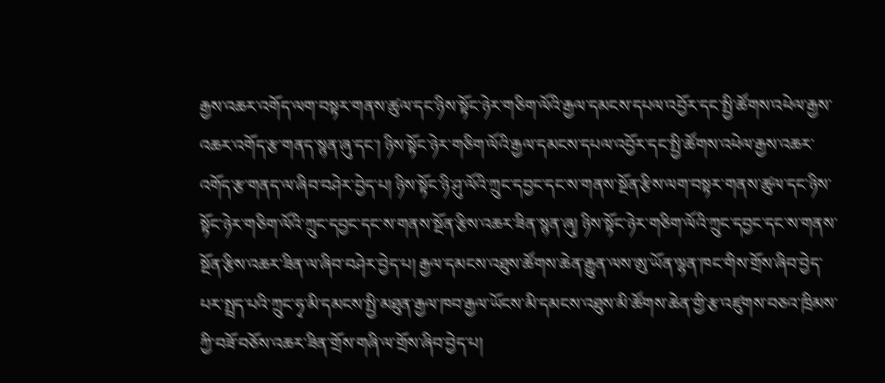རྒྱས་འཆར་འགོད་ལག་བསྟར་གནས་ཚུལ་དང་ཉིས་སྟོང་ཉེར་གཅིག་ལོའི་རྒྱལ་དམངས་དཔལ་འབྱོར་དང་སྤྱི་ཚོགས་འཕེལ་རྒྱས་འཆར་འགོད་རྩ་གནད་སྙན་ཞུ་དང་། ཉིས་སྟོང་ཉེར་གཅིག་ལོའི་རྒྱལ་དམངས་དཔལ་འབྱོར་དང་སྤྱི་ཚོགས་འཕེལ་རྒྱས་འཆར་འགོད་རྩ་གནད་ལ་ཞིབ་བཤེར་བྱེད་པ། ཉིས་སྟོང་ཉི་ཤུ་ལོའི་ཀྲུང་དབྱང་དང་ས་གནས་སྔོན་རྩིས་ལག་བསྟར་གནས་ཚུལ་དང་ཉིས་སྟོང་ཉེར་གཅིག་ལོའི་ཀྲུང་དབྱང་དང་ས་གནས་སྔོན་རྩིས་འཆར་ཟིན་སྙན་ཞུ། ཉིས་སྟོང་ཉེར་གཅིག་ལོའི་ཀྲུང་དབྱང་དང་ས་གནས་སྔོན་རྩིས་འཆར་ཟིན་ལ་ཞིབ་བཤེར་བྱེད་པ། རྒྱལ་དམངས་འཐུས་ཚོགས་ཆེན་རྒྱུན་ལས་ཨུ་ཡོན་ལྷན་ཁང་གིས་གྲོས་ཞིབ་བྱེད་པར་སྤྲད་པའི་ཀྲུང་ཧྭ་མི་དམངས་སྤྱི་མཐུན་རྒྱལ་ཁབ་རྒྱལ་ཡོངས་མི་དམངས་འཐུས་མི་ཚོགས་ཆེན་གྱི་རྩ་འཛུགས་བཅའ་ཁྲིམས་ཀྱི་བཟོ་བཅོས་འཆར་ཟིན་གྲོས་གཞི་ལ་གྲོས་ཞིབ་བྱེད་པ།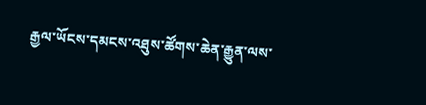རྒྱལ་ཡོངས་དམངས་འཐུས་ཚོགས་ཆེན་རྒྱུན་ལས་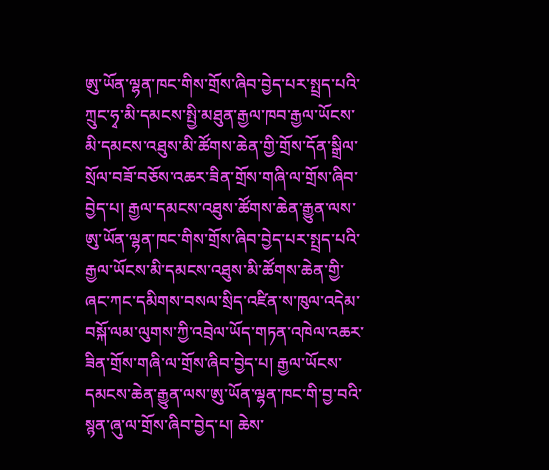ཨུ་ཡོན་ལྷན་ཁང་གིས་གྲོས་ཞིབ་བྱེད་པར་སྤྲད་པའི་ཀྲུང་ཧྭ་མི་དམངས་སྤྱི་མཐུན་རྒྱལ་ཁབ་རྒྱལ་ཡོངས་མི་དམངས་འཐུས་མི་ཚོགས་ཆེན་གྱི་གྲོས་དོན་སྒྲིལ་སྲོལ་བཟོ་བཅོས་འཆར་ཟིན་གྲོས་གཞི་ལ་གྲོས་ཞིབ་བྱེད་པ། རྒྱལ་དམངས་འཐུས་ཚོགས་ཆེན་རྒྱུན་ལས་ཨུ་ཡོན་ལྷན་ཁང་གིས་གྲོས་ཞིབ་བྱེད་པར་སྤྲད་པའི་རྒྱལ་ཡོངས་མི་དམངས་འཐུས་མི་ཚོགས་ཆེན་གྱི་ཞང་ཀང་དམིགས་བསལ་སྲིད་འཛིན་ས་ཁུལ་འདེམ་བསྐོ་ལམ་ལུགས་ཀྱི་འབྲེལ་ཡོད་གཏན་འཁེལ་འཆར་ཟིན་གྲོས་གཞི་ལ་གྲོས་ཞིབ་བྱེད་པ། རྒྱལ་ཡོངས་དམངས་ཆེན་རྒྱུན་ལས་ཨུ་ཡོན་ལྷན་ཁང་གི་བྱ་བའི་སྙན་ཞུ་ལ་གྲོས་ཞིབ་བྱེད་པ། ཆེས་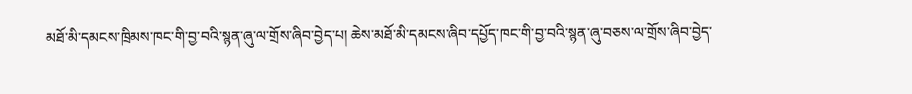མཐོ་མི་དམངས་ཁྲིམས་ཁང་གི་བྱ་བའི་སྙན་ཞུ་ལ་གྲོས་ཞིབ་བྱེད་པ། ཆེས་མཐོ་མི་དམངས་ཞིབ་དཔྱོད་ཁང་གི་བྱ་བའི་སྙན་ཞུ་བཅས་ལ་གྲོས་ཞིབ་བྱེད་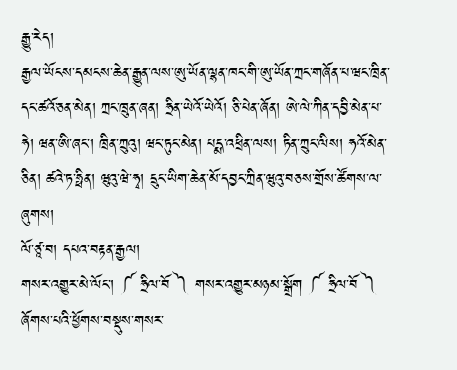རྒྱུ་རེད།
རྒྱལ་ཡོངས་དམངས་ཆེན་རྒྱུན་ལས་ཨུ་ཡོན་ལྷན་ཁང་གི་ཨུ་ཡོན་ཀྲང་གཞོན་པ་ཝང་ཁྲིན་དང་ཚའོ་ཅན་མེན། ཀྲང་ཁྲུན་ཞན། ཧྲིན་ཡེའོ་ཡེའོ། ཅི་པེན་ཞོན། ཨེ་ལེ་ཀིན་དབྱི་མེན་པ་ཧེ། ཝན་ཨི་ཞང་། ཁྲིན་ཀྲུའུ། ཝང་ཏུང་མེན། པདྨ་འཕྲིན་ལས། ཏིན་ཀྲུང་ལིས། ཧའོ་མེན་ཅིན། ཚའེ་ཏ་ཧྥིན། ཝུའུ་ཝེ་ཧྭ། དྲུང་ཡིག་ཆེན་མོ་དབྱང་ཀྲིན་ཝུའུ་བཅས་གྲོས་ཚོགས་ལ་ཞུགས།
ལོ་ཙཱ་བ། དཔའ་བརྟན་རྒྱལ།
གསར་འགྱུར་མེ་ལོང་། ༼ ཧྲིལ་བོ ༽ གསར་འགྱུར་མཉམ་སྒྲོག ༼ ཧྲིལ་བོ ༽
ཞོགས་པའི་ཕྱོགས་བསྡུས་གསར་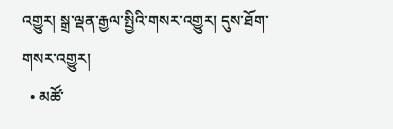འགྱུར། སྒྲ་ལྡན་རྒྱལ་སྤྱིའི་གསར་འགྱུར། དུས་ཐོག་གསར་འགྱུར།
  • མཚོ་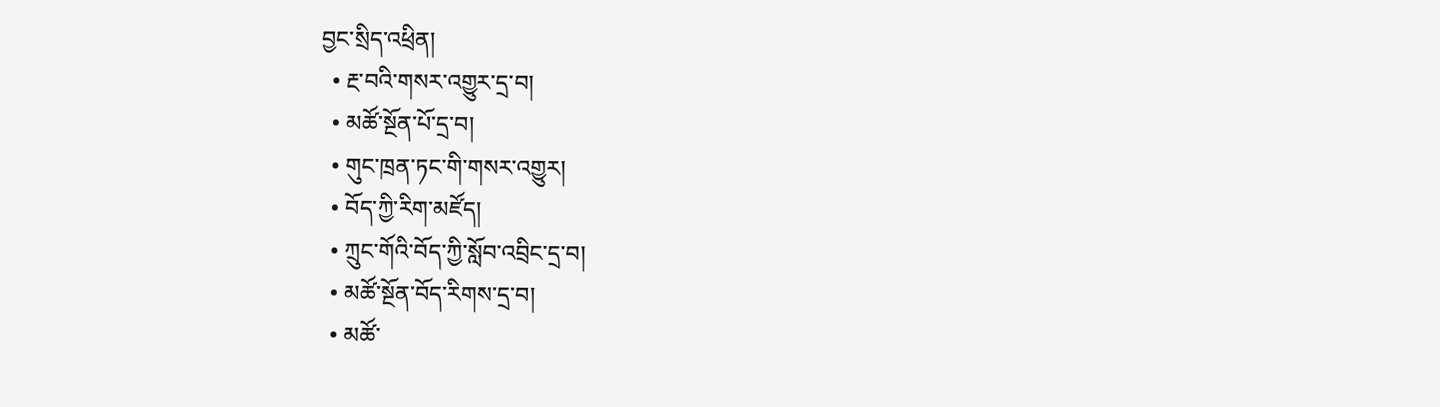བྱང་སྲིད་འཕྲིན།
  • རྔ་བའི་གསར་འགྱུར་དྲ་བ།
  • མཚོ་སྔོན་པོ་དྲ་བ།
  • གུང་ཁྲན་ཏང་གི་གསར་འགྱུར།
  • བོད་ཀྱི་རིག་མཛོད།
  • ཀྲུང་གོའི་བོད་ཀྱི་སློབ་འབྲིང་དྲ་བ།
  • མཚོ་སྔོན་བོད་རིགས་དྲ་བ།
  • མཚོ་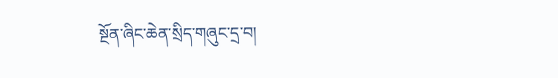སྔོན་ཞིང་ཆེན་སྲིད་གཞུང་དྲ་བ།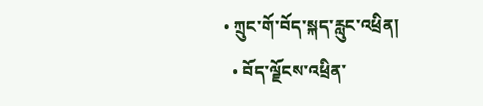• ཀྲུང་གོ་བོད་སྐད་རླུང་འཕྲིན།
  • བོད་ལྗོངས་འཕྲིན་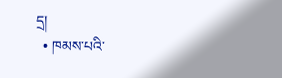དྲ།
  • ཁམས་པའི་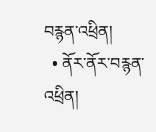བརྙན་འཕྲིན།
  • ནོར་ནོར་བརྙན་འཕྲིན།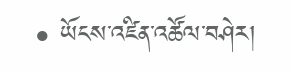• ཡོངས་འཛིན་འཚོལ་བཤེར།